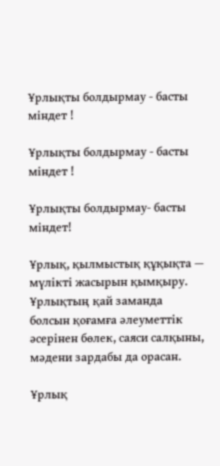Ұрлықты болдырмау - басты міндет !

Ұрлықты болдырмау - басты міндет !

Ұрлықты болдырмау- басты міндет!

Ұрлық, қылмыстық құқықта — мүлікті жасырын қымқыру. Ұрлықтың қай заманда болсын қоғамға әлеуметтік әсерінен бөлек, саяси салқыны, мәдени зардабы да орасан.

Ұрлық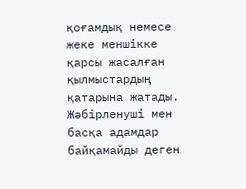қоғамдық немесе жеке меншікке қарсы жасалған қылмыстардың қатарына жатады. Жәбірленуші мен басқа адамдар байқамайды деген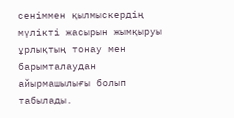сеніммен қылмыскердің мүлікті жасырын жымқыруы ұрлықтың тонау мен барымталаудан айырмашылығы болып табылады.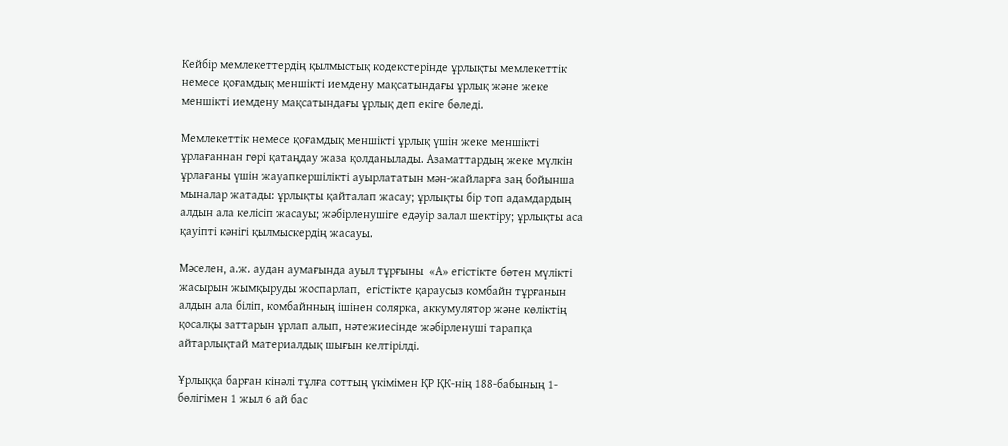Кейбір мемлекеттердің қылмыстық кодекстерінде ұрлықты мемлекеттік немесе қоғамдық меншікті иемдену мақсатындағы ұрлық және жеке меншікті иемдену мақсатындағы ұрлық деп екіге бөледі.

Мемлекеттік немесе қоғамдық меншікті ұрлық үшін жеке меншікті ұрлағаннан гөрі қатаңдау жаза қолданылады. Азаматтардың жеке мүлкін ұрлағаны үшін жауапкершілікті ауырлататын мән-жайларға заң бойынша мыналар жатады: ұрлықты қайталап жасау; ұрлықты бір топ адамдардың алдын ала келісіп жасауы; жәбірленушіге едәуір залал шектіру; ұрлықты аса қауіпті кәнігі қылмыскердің жасауы.

Мәселен, а.ж. аудан аумағында ауыл тұрғыны  «А» егістікте бөтен мүлікті жасырын жымқыруды жоспарлап,  егістікте қараусыз комбайн тұрғанын алдын ала біліп, комбайнның ішінен солярка, аккумулятор және көліктің қосалқы заттарын ұрлап алып, нәтежиесінде жәбірленуші тарапқа айтарлықтай материалдық шығын келтірілді.

Ұрлыққа барған кінәлі тұлға соттың үкімімен ҚР ҚК-нің 188-бабының 1-бөлігімен 1 жыл 6 ай бас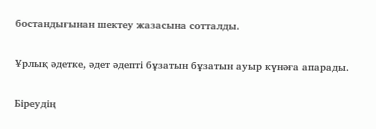бостандығынан шектеу жазасына сотталды.

Ұрлық әдетке, әдет әдепті бұзатын бұзатын ауыр күнәға апарады.

Біреудің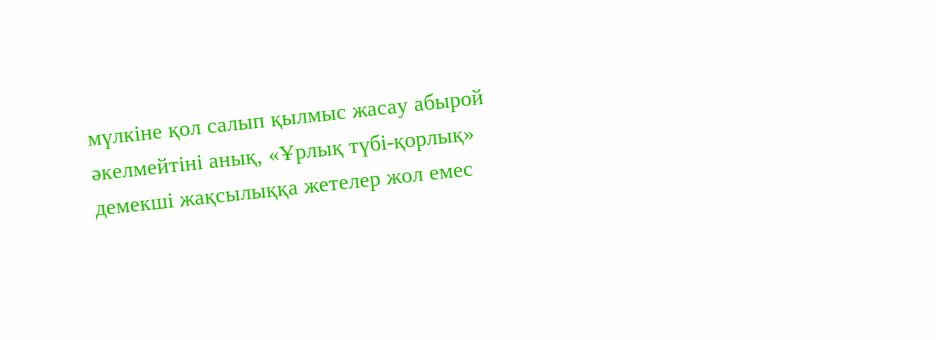мүлкіне қол салып қылмыс жасау абырой әкелмейтіні анық, «Ұрлық түбі-қорлық» демекші жақсылыққа жетелер жол емес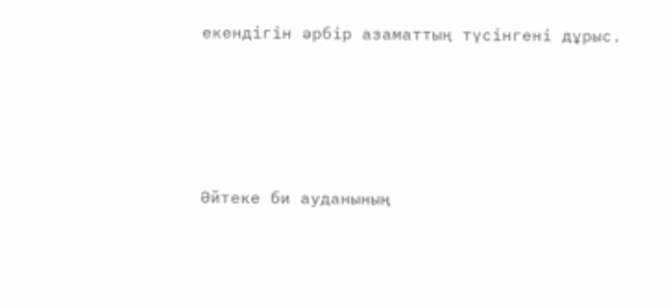екендігін әрбір азаматтың түсінгені дұрыс.





Әйтеке би ауданының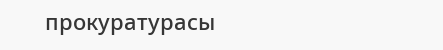прокуратурасы